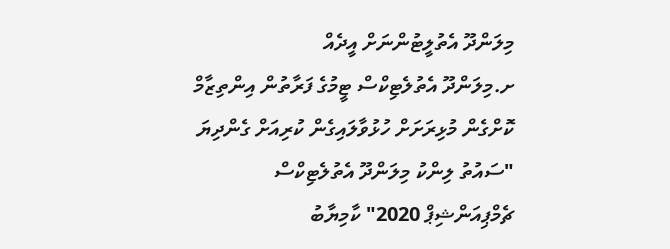މިލަންދޫ އެތުލީޓުންނަށް އީދެއް
ށ.މިލަންދޫ އެތުލެޓިކްސް ޓީމުގެ ފަރާތުން އިންތިޒާމް ކޮށްގެން މުޅިރަށަށް ހުޅުވާލައިގެން ކުރިއަށް ގެންދިޔަ "ސައުތު ލިންކު މިލަންދޫ އެތުލެޓިކްސް ޗެމްޕިއަންޝިޕް 2020" ކާމިޔާބު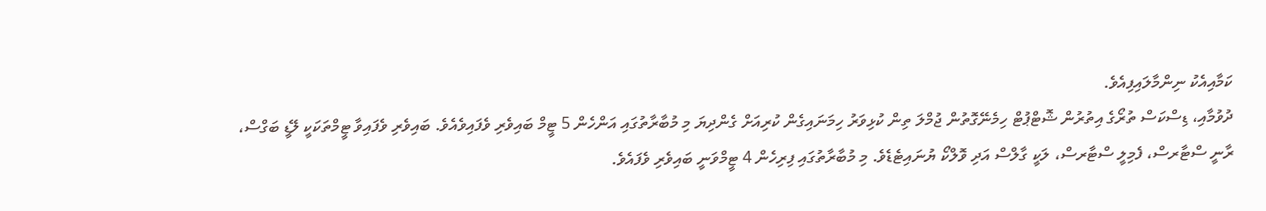ކަމާއިއެކު ނިންމާލައިފިއެވެ.
ދުވުމާއި، ޑިސްކަސް ތުރޯގެ އިތުރުން ޝޮޓްޕުޓް ހިމެނޭގޮތުން ޖުމްލަ ތިން ކުޅިވަރު ހިމަނައިގެން ކުރިއަށް ގެންދިޔަ މި މުބާރާތުގައި އަންހެން 5 ޓީމް ބައިވެރި ވެފައިވެއެވެ. ބައިވެރި ވެފައިވާ ޓީމްތަކަކީ ލޭޑީ ބަގްސް، ރާނީ ސްޓާރސް، ފެމިލީ ސްޓާރސް، ލަކީ ގާލްސް އަދި ވޮލްކޯ ޔުނައިޓެޑެވެ. މި މުބާރާތުގައި ފިރިހެން 4 ޓީމްވަނީ ބައިވެރި ވެފައެވެ.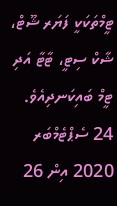ޓީމްތަކަކީ ފަޔަރ ޝޫޓް، ޝާކް ސިޓީ، ޓާޓާ އަދި ޓީމް ބައިކަނދިއެވެ.
24 ސެޕްޓެމްބަރ 2020 އިން 26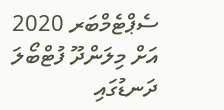ސެޕްޓެމްބަރ 2020 އަށް މިލަންދޫ ފުޓްބޯލަ ދަނޑުގައި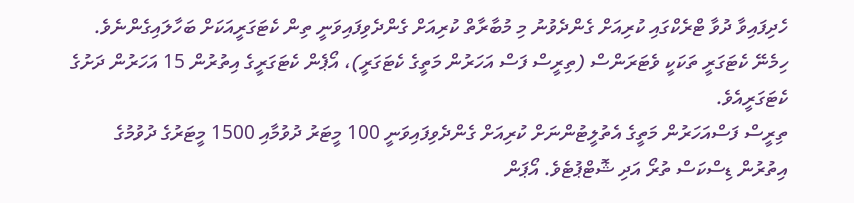ހެދިފައިވާ ދުވާ ޓްރެކްގައި ކުރިއަށް ގެންދެވުނު މި މުބާރާތް ކުރިއަށް ގެންދެވިފައިވަނީ ތިން ކެޓަގަރީއަކަށް ބަހާލައިގެންނެވެ. ހިމެނޭ ކެޓަގަރީ ތަކަކީ ވެޓަރަންސް (ތިރީސް ފަސް އަހަރުން މަތީގެ ކެޓަގަރީ)، އޯޕެން ކެޓަގަރީގެ އިތުރުން 15 އަހަރުން ދަށުގެ ކެޓަގަރީއެވެ.
ތިރީސް ފަސްއަހަރުން މަތީގެ އެތުލީޓުންނަށް ކުރިއަށް ގެންދެވިފައިވަނީ 100 މީޓަރު ދުވުމާއި 1500 މީޓަރުގެ ދުވުމުގެ އިތުރުން ޑިސްކަސް ތުރޯ އަދި ޝޮޓްޕުޓެވެ. އޯޕަން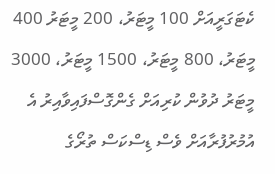ކެޓަގަރީއަށް 100 މީޓަރު، 200 މީޓަރު 400 މީޓަރު، 800 މީޓަރު، 1500 މީޓަރު، 3000 މީޓަރު ދުވުން ކުރިއަށް ގެންގޮސްފައިވާއިރު އެ އުމުރުފުރާއަށް ވެސް ޑިސްކަސް ތުރޯގެ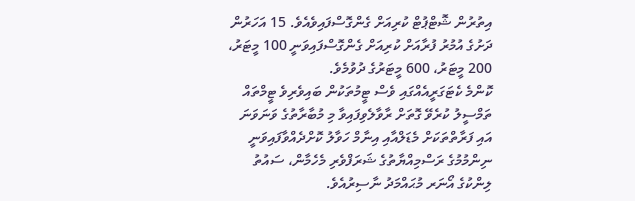އިތުރުން ޝޮޓްޕުޓް ކުރިއަށް ގެންގޮސްފައިވެއެވެ. 15 އަހަރުން ދަށުގެ އުމުރު ފުރާއަށް ކުރިއަށް ގެންގޮސްފައިވަނީ 100 މީޓަރު، 200 މީޓަރު، 600 މީޓަރުގެ ދުވުމެވެ.
ކޮންމެ ކެޓަގަރީއެއްގައި ވެސް ޓީމުތަކުން ބައިވެރިވެ ޓީމްތައް ތަމްސީލު ކުރެވޭ ގޮތަށް ރާވާލެވިފައިވާ މި މުބާރާތުގެ ވަނަވަނަ އައި ފަރާތްތަކަށް މެޑަލްއާއި އިނާމް ހަވާލު ކޮށްދެއްވާފައިވަނީ ނިންމުމުގެ ރަސްމިއްޔާތުގެ ޝަރަފްވެރި މެހެމާން، ސައުތު ލިންކުގެ އޯނަރ މުޙައްމަދު ނާސިރުއެވެ.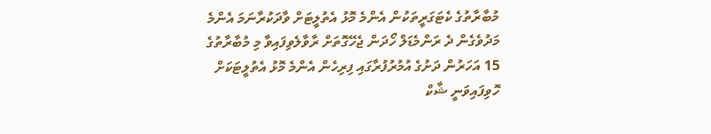މުބާރާތުގެ ކެޓަގަރީތަކުން އެންމެ މޮޅު އެތުލީޓަށް ވާދަކުރާނަމަ އެންމެ މަދުވެގެން ދެ ރަންމެޑަލް ހޯދަން ޖެހޭގޮތަށް ރާވާލެވިފައިވާ މި މުބާރާތުގެ 15 އަހަރުން ދަށުގެ އުމުރުފުރާގައި ފިރިހެން އެންމެ މޮޅު އެތުލީޓަކަށް ހޮވިފައިވަނީ ޝާކް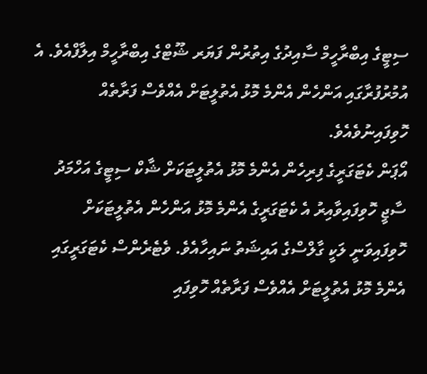ސިޓީގެ އިބްރާހީމް ސާއިދުގެ އިތުރުން ފަޔަރ ޝޫޓްގެ އިބްރާހީމް އިލާފްއެވެ. އެ އުމުރުފުރާގައި އަންހެން އެންމެ މޮޅު އެތުލީޓަށް އެއްވެސް ފަރާތެއް ހޮވިފައިނުވެއެވެ.
އޯޕަން ކެޓަގަރީގެ ފިރިހެން އެންމެ މޮޅު އެތުލީޓަކަށް ޝާކް ސިޓީގެ އަހްމަދު ސާޖީ ހޮވިފައިވާއިރު އެ ކެޓަގަރީގެ އެންމެ މޮޅު އަންހެން އެތުލީޓަކަށް ހޮވިފައިވަނީ ލަކީ ގާލްސްގެ އައިޝަތު ނައިހާއެވެ. ވެޓެރެންސް ކެޓަގަރީގައި އެންމެ މޮޅު އެތުލީޓަށް އެއްވެސް ފަރާތެއް ހޮވިފައި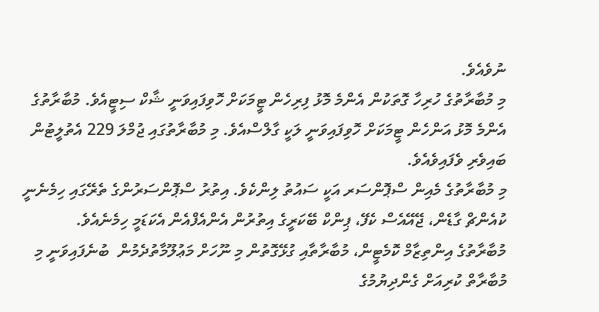ނުވެއެވެ.
މި މުބާރާތުގެ ހުރިހާ ގޮތަކުން އެންމެ މޮޅު ފިރިހެން ޓީމަކަށް ހޮވިފައިވަނީ ޝާކް ސިޓީއެވެ. މުބާރާތުގެ އެންމެ މޮޅު އަންހެން ޓީމަކަށް ހޮވިފައިވަނީ ލަކީ ގާލްސްއެވެ. މި މުބާރާތުގައި ޖުމްލަ 229 އެތުލީޓުން ބައިވެރި ވެފައިވެއެވެ.
މި މުބާރާތުގެ މެއިން ސްޕޮންސަރ އަކީ ސައުތު ލިންކެވެ. އިތުރު ސްޕޮންސަރުންގެ ތެރޭގައި ހިމެނެނީ ކުއެންޗް ގާޑެން، ޖޭއޭއެސް ކެފޭ، ޕިންކް ބޭކަރީގެ އިތުރުން އެންއެފްއެން އެކަޑަމީ ހިމެނެއެވެ.
މުބާރާތުގެ އިންތިޒާމް ކޮމެޓީން، މުބާރާތާއި ގުޅޭގޮތުން މި ނޫހަށް މަޢުލޫމާތުދެމުން  ބުނެފައިވަނީ މި މުބާރާތް ކުރިއަށް ގެންދިޔުމުގެ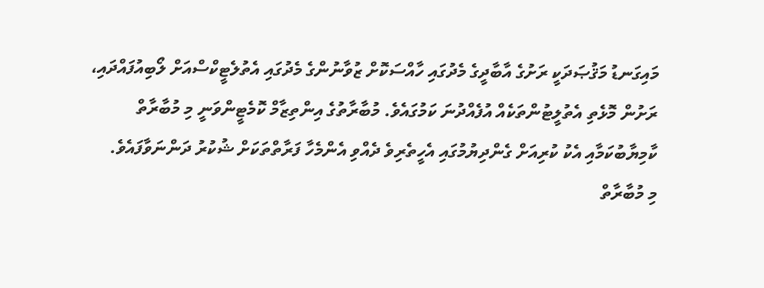މައިގަނޑު މަޤުޞަދަކީ ރަށުގެ އާބާދީގެ މެދުގައި ހާއްސަކޮށް ޒުވާނުންގެ މެދުގައި އެތުލެޓީކްސްއަށް ލޯބިއުފައްދައި، ރަށުން މޮޅެތި އެތުލީޓުންތަކެއް އުފެއްދުނަ ކަމުގައެވެ. މުބާރާތުގެ އިންތިޒާމް ކޮމެޓީންވަނީ މި މުބާރާތް ކާމިޔާބުކަމާއި އެކު ކުރިއަށް ގެންދިޔުމުގައި އެހީތެރިވެ ދެއްވި އެންމެހާ ފަރާތްތަކަށް ޝުކުރު ދަންނަވާފައެވެ.
މި މުބާރާތް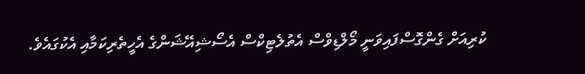ކުރިއަށް ގެންގޮސްފައިވަނީ މޯލްޑިވްސް އެތުލެޓިކްސް އެސޯޝިއޭޝަންގެ އެހީތެރިކަމާއި އެކުގައެވެ.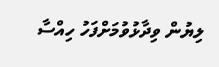ލިޔުން ވިދާޅުވުމަށްފަހު ހިއްސާ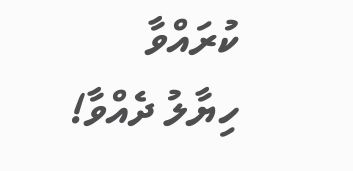ކުރައްވާ
ހިޔާލު ދެއްވާ!